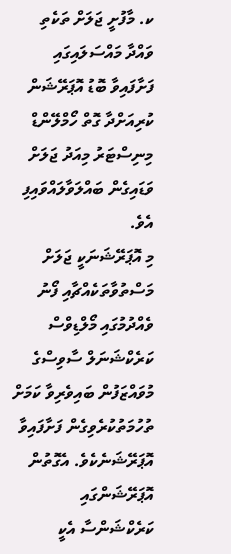ކ. މާފުށީ ޖަލަށް ތަކެތި ވައްދާ މައްސަލައިގައި ފަށާފައިވާ ބޮޑު އޮޕަރޭޝަން ކުރިއަށްދާ ގޮތް ހޯމްލޭންޑް މިނިސްޓަރު މިއަދު ޖަލަށް ވަޑައިގެން ބައްލަވާލައްވައިފި އެވެ.
މި އޮޕަރޭޝަނަކީ ޖަލަށް މަސްތުވާތަކެއްޗާއި ފޯނު ވެއްދުމުގައި މޯލްޑިވްސް ކަރެކްޝަނަލް ސާވިސްގެ މުވައްޒަފުން ބައިވެރިވާ ކަމަށް ތުހުމަތުކުރެވިގެން ފަށާފައިވާ އޮޕަރޭޝަނެކެވެ. އެގޮތުން އޮޕަރޭޝަންގައި ކަރެކްޝަންސާ އެކީ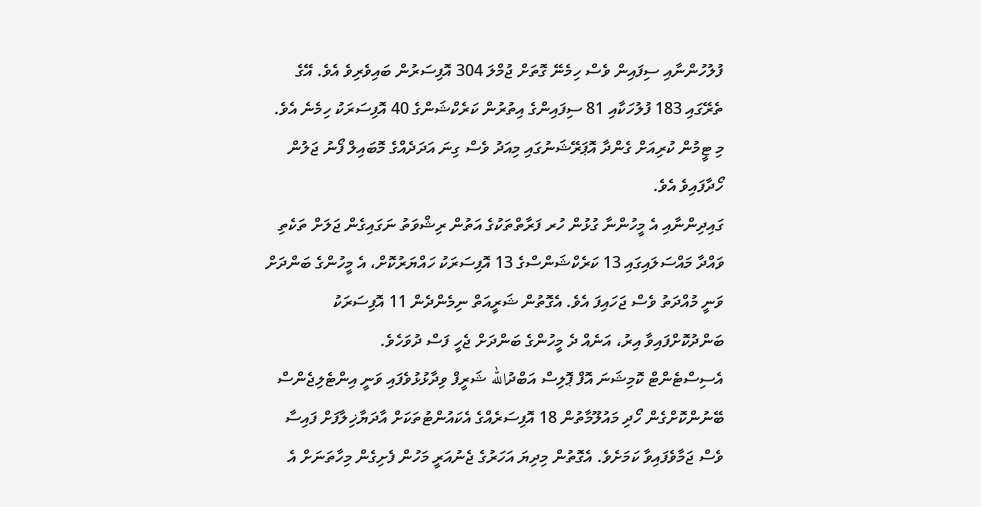ފުލުހުންނާއި ސިފައިން ވެސް ހިމެނޭ ގޮތަށް ޖުމްލަ 304 އޮފިސަރުން ބައިވެރިވެ އެވެ. އޭގެ ތެރޭގައި 183 ފުލުހަކާއި 81 ސިފައިންގެ އިތުރުން ކަރެކްޝަންގެ 40 އޮފިސަރަކު ހިމެނެ އެވެ.
މި ޓީމުން ކުރިއަށް ގެންދާ އޮޕަރޭޝަނުގައި މިއަދު ވެސް ގިނަ އަދަދެއްގެ މޮބައިލް ފޯނު ޖަލުން ހޯދާފައިވެ އެވެ.
ގައިދިންނާއި އެ މީހުންނާ ގުޅުން ހުރ ފަރާތްތަކުގެ އަތުން ރިޝްވަތު ނަގައިގެން ޖަލަށް ތަކެތި ވައްދާ މައްސަލައިގައި 13 ކަރެކްޝަންސްގެ 13 އޮފިސަރަކު ހައްޔަރުކޮށް، އެ މީހުންގެ ބަންދަށް ވަނީ މުއްދަތު ވެސް ޖަހައިފަ އެވެ. އެގޮތުން ޝަރީއަތް ނިމެންދެން 11 އޮފިސަރަކު ބަންދުކޮށްފައިވާ އިރު، އަނެއް ދެ މީހުންގެ ބަންދަށް ޖެހީ ފަސް ދުވަހެވެ.
އެސިސްޓެންޓް ކޮމިޝަނަ އޮފް ޕޮލިސް އަބްދުالله ޝަރީފް ވިދާޅުޅުވެފައި ވަނީ އިންޓެލިޖެންސް ބޭނުންކޮށްގެން ހޯދި މައުލޫމާތުން 18 އޮފިސަރެއްގެ އެކައުންޓުތަކަށް އާދަޔާޚިލާފަށް ފައިސާ ވެސް ޖަމާވެފައިވާ ކަމަށެވެ. އެގޮތުން މިދިޔަ އަހަރުގެ ޖެނުއަރީ މަހުން ފެށިގެން މިހާތަނަށް އެ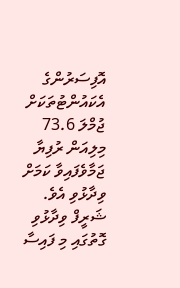އޮފިސަރުންގެ އެކައުންޓުތަކަށް ޖުމްލަ 73.6 މިލިއަން ރުފިޔާ ޖަމާވެފައިވާ ކަމަށް ވިދާޅުވި އެވެ.
ޝަރީފް ވިދާޅުވި ގޮތުގައި މި ފައިސާ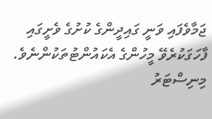ޖަމާވެފައި ވަނީ ގައިދީންގެ ކުށުގެ ވެށީގައި ފާހަގަކުރެވޭ މީހުންގެ އެކައުންޓުތަކުންނެވެ.
މިނިސްޓަރު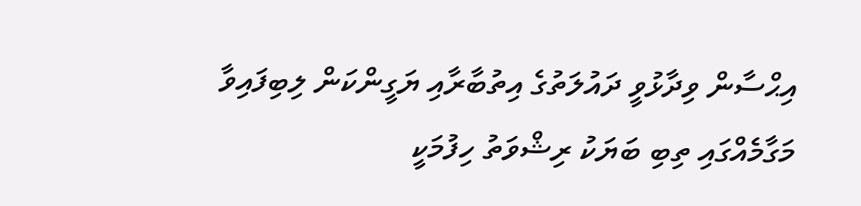އިޙްސާން ވިދާޅުވީ ދައުލަތުގެ އިތުބާރާއި ޔަގީންކަން ލިބިފައިވާ މަގާމެއްގައި ތިބި ބަޔަކު ރިޝްވަތު ހިފުމަކީ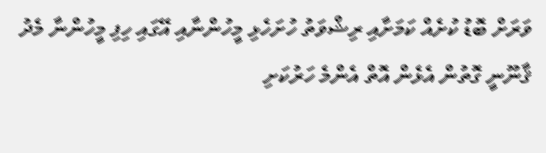ވަރަށް ބޮޑު ކުށެއް ކަމަށާއި ރިޝްވަތު ހުށަހެޅި މީހުންނާއި އޭގައި ހިފި މީހުންނާ މެދު ޤާނޫނީ ގޮތުން އެޅެން އޮތް އެންމެ ހަރުކަށި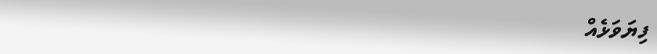ފިޔަވަޅެއް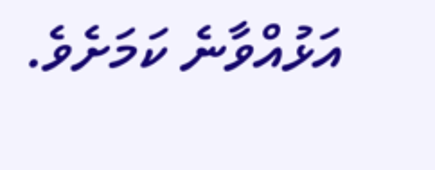އަޅުއްވާނެ ކަމަށެވެ.